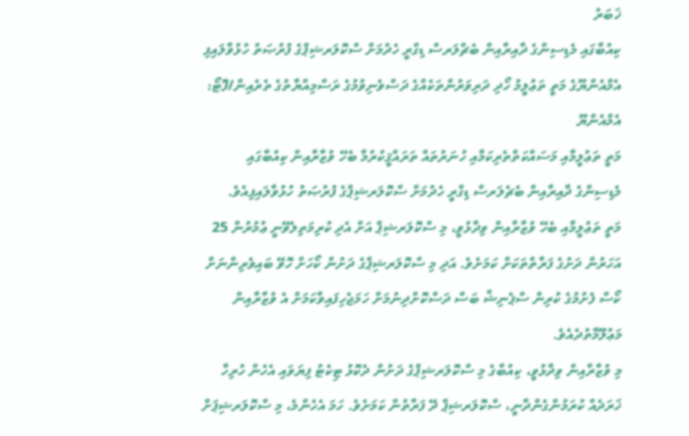ޚަބަރު
ކިއުބާގައި މެޑިސިންގެ ދާއިރާއިން ބެޗްލަރސް ޑިގްރީ ހެދުމަށް ސްކޮލަރޝިޕްގެ ފުރުޞަތު ހުޅުވާލައިފި
އެމްއެންޔޫގެ މަތީ ތަޢުލީމު ހޯދި ދަރިވަރުންތަކެއްގެ ދަސްވެނިވުމުގެ ރަސްމިއްޔާތުގެ ތެރެއިން/ފޮޓޯ: އެމްއެންޔޫ
މަތީ ތަޢުލީމާއި މަސައްކަތްތެރިކަމާއި ހުނަރުތައް ތަރައްޤީކުރުމާ ބެހޭ ވުޒާރާއިން ކިއުބާގައި މެޑިސިންގެ ދާއިރާއިން ބެޗެލަރސް ޑިގްރީ ހެދުމަށް ސްކޮލަރޝިޕްގެ ފުރުޞަތު ހުޅުވާލައިފިއެވެ.
މަތީ ތަޢުލީމާއި ބެހޭ ވުޒާރާއިން ވިދާޅުވީ، މި ސްކޮލަރޝިޕް އަށް އެދި ކުރިމަތިލެވޭނީ ޢުމުރުން 25 އަހަރުން ދަށުގެ ފަރާތްތަކަށް ކަމަށެވެ. އަދި މި ސްކޮލަރޝިޕްގެ ދަށުން ކޯހަށް ހޮވޭ ބައިވެރިންނަށް ކޯސް ފެށުމުގެ ކުރިން ސްޕެނިޝް ބަސް ދަސްކޮށްދިނުމަށް ހަމަޖެހިފައިވާކަމަށް އެ ވުޒާރާއިން މަޢުލޫމާތުދެއެވެ.
މި ވުޒާރާއިން ވިދާޅުވީ، ކިއުބާގެ މި ސްކޮލަރޝިޕްގެ ދަށުން ދެކޮޅު ޓިކެޓު ފިޔަވައި އެހެން ހުރިހާ ޚަރަދެއް ކުރަމުންގެންދާނީ، ސްކޮލަރޝިޕް ދޭ ފަރާތުން ކަމަށެވެ. ހަމަ އެހެންމެ، މި ސްކޮލަރޝިޕަށް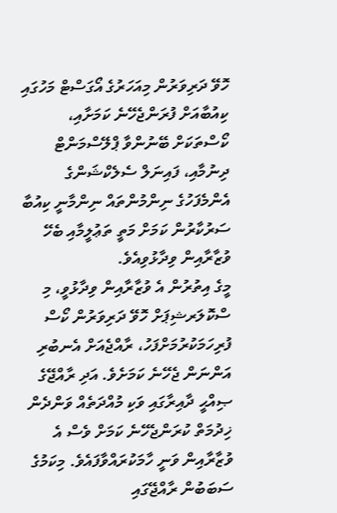ހޮވޭ ދަރިވަރުން މިއަހަރުގެ އޯގަސްޓް މަހުގައި ކިއުބާއަށް ފުރަންޖެހޭނެ ކަމަށާއި، ކޯސްތަކަށް ބޭނުންވާ ޕްލޭސްމަންޓް ދިނުމާއި، ފައިނަލް ސެލެކްޝަންގެ އެންމެފަހުގެ ނިންމުންތައް ނިންމާނީ ކިއުބާ ސަރުކާރުން ކަމަށް މަތީ ތަޢުލީމާއި ބެހޭ ވުޒާރާއިން ވިދާޅުވިއެވެ.
މީގެ އިތުރުން އެ ވުޒާރާއިން ވިދާޅުވީ، މި ސްކޮލަރޝިޕަށް ހޮވޭ ދަރިވަރުން ކޯސް ފުރިހަމަކުރުމަށްފަހު، ރާއްޖެއަށް އެނބުރި އަންނަން ޖެހޭނެ ކަމަށެވެ. އަދި ރާއްޖޭގެ ޞިއްޙީ ދާއިރާގައި ވަކި މުއްދަތެއް ވަންދެން ޚިދުމަތް ކުރަންޖެހޭނެ ކަމަށް ވެސް އެ ވުޒާރާއިން ވަނީ ހާމަކުރައްވާފައެވެ. މިކަމުގެ ސަބަބުން ރާއްޖޭގައި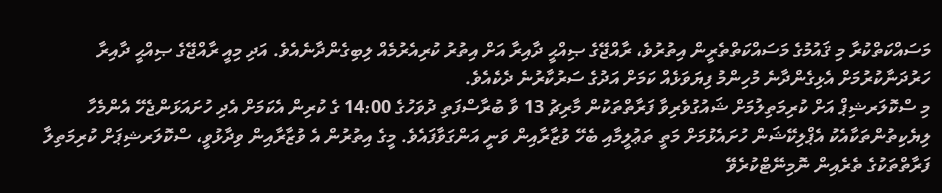މަސައްކަތްކުރާ މި ޤައުމުގެ މަސައްކަތްތެރީން އިތުރުވެ، ރާއްޖޭގެ ޞިއްޙީ ދާއިރާ އަށް އިތުރު ކުރިއެރުމެއް ލިބިގެންދާނެއެވެ. އަދި މިއީ ރާއްޖޭގެ ޞިއްޙީ ދާއިރާ ހަރުދަނާކުރުމަށް އެޅިގެންދާނެ މުހިންމު ފިޔަވަޅެއް ކަމަށް އަދުގެ ސަރުކާރުނެ ދެކެއެވެ.
މި ސްކޮލަރޝިޕް އަށް ކުރިމަތިލުމަށް ޝައުގުވެރިވާ ފަރާތްތަކުން މާރިޗު 13 ވާ ބުރާސްފަތި ދުވަހުގެ 14:00 ގެ ކުރިން އެކަމަށް އެދި ހުށައަޅަންޖެހޭ އެންމެހާ ލިޔެކިތުންތަކާއެކު އެޕްލިކޭޝަން ހުށައެޅުމަށް މަތީ ތަޢުލީމާއި ބެހޭ ވުޒާރާއިން ވަނީ އަންގަވާފައެވެ. މީގެ އިތުރުން އެ ވުޒާރާއިން ވިދާޅުވީ، ސްކޮލަރޝިޕަށް ކުރިމަތިލާ ފަރާތްތަކުގެ ތެރެއިން ނޮމިނޭޓްކުރެވޭ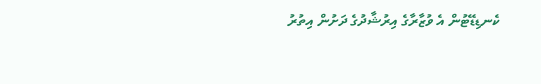ކެނޑިޑޭޓުން އެ ވުޒާރާގެ އިރުޝާދުގެ ދަށުން އިތުރު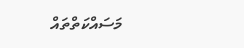މަސައްކަތްތައް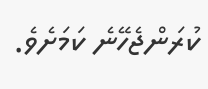ކުރަންޖެހޭނެ ކަމަށެވެ.